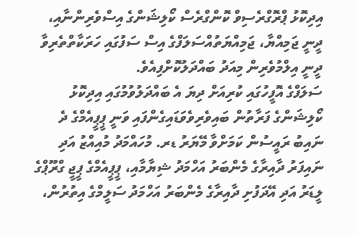އިދިކޮޅު ޕްރޮގްރެސިވް ކޮންގްރެސް ކޯލިޝަންގެ އިސްވެރިންނާއި، ދީނީ ޖަމިއްޔާ، ޖަމިއްޔަތުއްސަލަފްގެ އިސް ސަފުގައި ހަރަކާތްތެރިވާ ދީނީ އިލްމުވެރިން މިއަދު ބައްދަލުކޮށްފިއެވެ.
ސަލަފްގެ އޮފީހުގައި ކުރިއަށް ދިޔަ އެ ބައްދަލުވުމުގައި އިދިކޮޅު ކޯލިޝަންގެ ފަރާތުން ބައިވެރިވެވަޑައިގެންފައި ވަނީ ޕީޕީއެމްގެ ދެ ނައިބު ރައީސުން ކަމަށްވާ މޭޔަރު ޑރ. މުހައްމަދު މުއިއްޒު އަދި ނައިފަރު ދާއިރާގެ މެންބަރު އަހްމަދު ޝިޔާމާއި، ޕީޕީއެމްގެ ޕީޖީ ގްރޫޕްގެ ލީޑަރު އަދި އޭދަފުށި ދާއިރާގެ މެންބަރު އަހްމަދު ސަލީމްގެ އިތުރުން،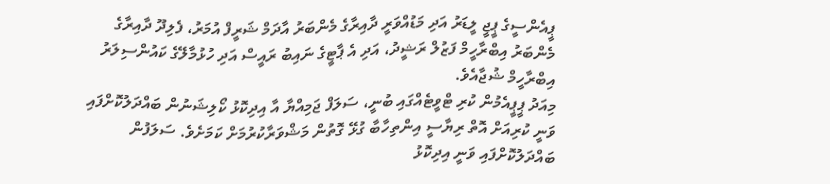ޕީއެންސީގެ ޕީޖީ ލީޑަރު އަދި މަޑުއްވަރީ ދާއިރާގެ މެންބަރު އާދަމް ޝަރީފް އުމަރު، ފެލިދޫ ދާއިރާގެ މެންބަރު އިބްރާހީމް ފަޒުލް ރަޝީދު، އަދި އެ ޕާޓީގެ ނައިބު ރައީސް އަދި ހުޅުމާލޭގެ ކައުންސިލަރު އިބްރާހީމް ޝުޖާއެވެ.
މިއަދު ޕީޕީއެމުން ކުރި ޓްވީޓެއްގައި ބުނީ، ސަލަފް ޖަމިއްޔާ އާ އިދިކޮޅު ކޯލިޝަނުން ބައްދަލުކޮށްފައި ވަނީ ކުރިއަށް އޮތް ރިޔާސީ އިންތިހާބާ ގުޅޭ ގޮތުން މަޝްވަރާކުރުމަށް ކަމަށެވެ. ސަލަފުން ބައްދަލުކޮށްފައި ވަނީ އިދިކޮޅު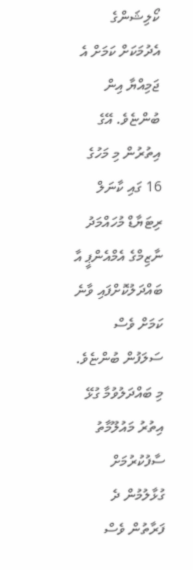ކޯލިޝަންގެ އެދުމަކަށް ކަމަށް އެ ޖަމިއްޔާ އިން ބުންޏެވެ. އޭގެ އިތުރުން މި މަހުގެ 16 ގައި ކާނަލް ރިޓަޔާޑް މުހައްމަދު ނާޒިމްގެ އެމްއެންޕީ އާ ބައްދަލުކޮށްފައި ވާނެ ކަމަށް ވެސް ސަލަފުން ބުންޏެވެ.
މި ބައްދަލުވުމާ ގުޅޭ އިތުރު މައުލޫމާތު ސާފުކުރުމަށް ގުޅާލުމުން ދެ ފަރާތުން ވެސް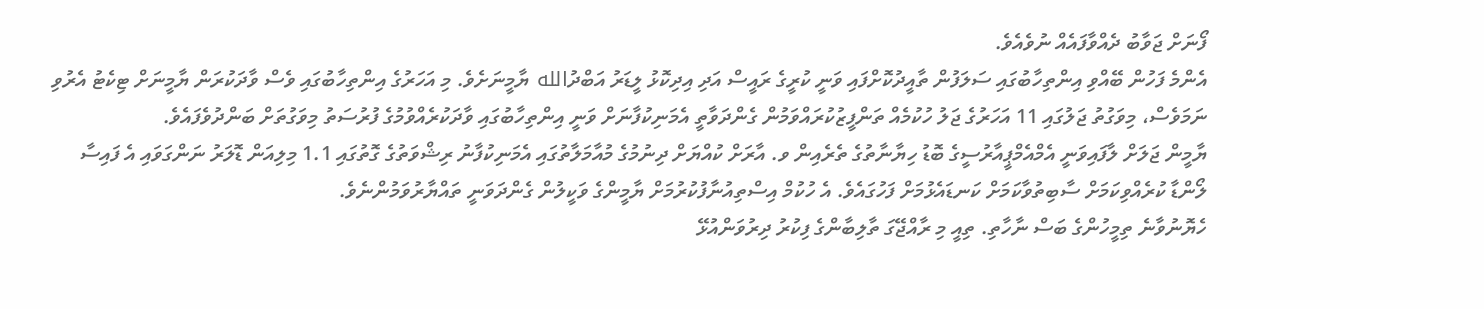ފޯނަށް ޖަވާބު ދެއްވާފައެއް ނުވެއެވެ.
އެންމެ ފަހުން ބޭއްވި އިންތިހާބުގައި ސަލަފުން ތާއީދުކޮށްފައި ވަނީ ކުރީގެ ރައީސް އަދި އިދިކޮޅު ލީޑަރު އަބްދުالله ޔާމީނަށެވެ. މި އަހަރުގެ އިންތިހާބުގައި ވެސް ވާދަކުރަން ޔާމީނަށް ޓިކެޓު އެރުވި ނަމަވެސް، މިވަގުތު ޖަލުގައި 11 އަހަރުގެ ޖަލު ހުކުމެއް ތަންފީޒުކުރައްވަމުން ގެންދަވާތީ އެމަނިކުފާނަށް ވަނީ އިންތިހާބުގައި ވާދަކުރެއްވުމުގެ ފުރުސަތު މިވަގުތަށް ބަންދުވެފައެވެ.
ޔާމީން ޖަލަށް ލާފައިވަނީ އެމްއެމްޕީއާރުސީގެ ބޮޑު ހިޔާނާތުގެ ތެރެއިން ވ. އާރަށް ކުއްޔަށް ދިނުމުގެ މުއާމަލާތުގައި އެމަނިކުފާނު ރިޝްވަތުގެ ގޮތުގައި 1.1 މިލިއަން ޑޮލަރު ނަންގަވައި އެ ފައިސާ ލޯންޑާ ކުރެއްވިކަމަށް ސާބިތުވާކަމަށް ކަނޑައެޅުމަށް ފަހުގައެވެ. އެ ހުކުމް އިސްތިއުނާފުކުރުމަށް ޔާމީންގެ ވަކީލުން ގެންދަވަނީ ތައްޔާރުވަމުންނެވެ.
ހެޔޮނުވާނެ ތިމީހުންގެ ބަސް ނާހާތި. ތިއީ މި ރާއްޖޭގަ ތާލިބާންގެ ފިކުރު ދިރުވަންއުޅޭ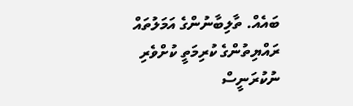ބައެއް. ތާލިބާނުންގެ އަމަލުތައް ރައްޔިތުންގެ ކުރިމަތީ ކުށްވެރި ނުކުރަނީސް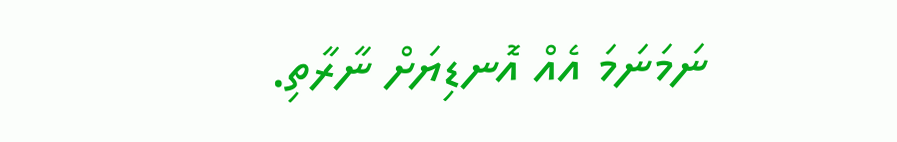ނަމަނަމަ އެއް އޮނޑިޔަށް ނާރާތި.